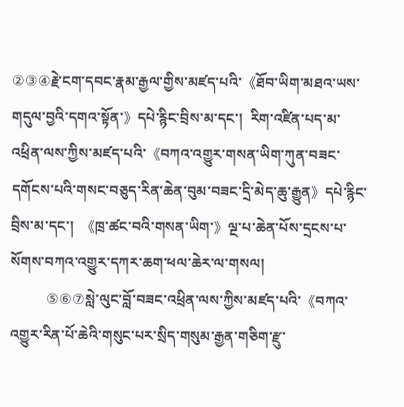②③④རྗེ་ངག་དབང་རྣམ་རྒྱལ་གྱིས་མཛད་པའི་《ཐོབ་ཡིག་མཐའ་ཡས་གདུལ་བྱའི་དགའ་སྟོན་》དཔེ་རྙིང་བྲིས་མ་དང་།  རིག་འཛིན་པད་མ་འཕྲིན་ལས་ཀྱིས་མཛད་པའི་《བཀའ་འགྱུར་གསན་ཡིག་ཀུན་བཟང་དགོངས་པའི་གསང་བཅུད་རིན་ཆེན་བུམ་བཟང་དྲི་མེད་ཆུ་རྒྱུན》དཔེ་རྙིང་བྲིས་མ་དང་།  《ཁྲ་ཚང་བའི་གསན་ཡིག་》ལྔ་པ་ཆེན་པོས་དྲངས་པ་སོགས་བཀའ་འགྱུར་དཀར་ཆག་ཕལ་ཆེར་ལ་གསལ།
          ⑤⑥⑦སླེ་ལུང་བློ་བཟང་འཕྲིན་ལས་ཀྱིས་མཛད་པའི་《བཀའ་འགྱུར་རིན་པོ་ཆེའི་གསུང་པར་སྲིད་གསུམ་རྒྱན་གཅིག་རྫུ་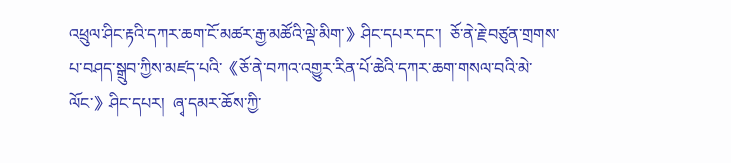འཕྲུལ་ཤིང་རྟའི་དཀར་ཆག་ངོ་མཚར་རྒྱ་མཚོའི་ལྡེ་མིག་》ཤིང་དཔར་དང་།  ཅོ་ནེ་རྗེ་བཙུན་གྲགས་པ་བཤད་སྒྲུབ་ཀྱིས་མཛད་པའི་《ཅོ་ནེ་བཀའ་འགྱུར་རིན་པོ་ཆེའི་དཀར་ཆག་གསལ་བའི་མེ་ལོང་》ཤིང་དཔར།  ཞྭ་དམར་ཆོས་ཀྱི་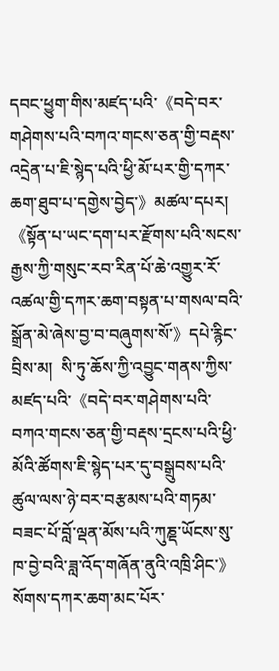དབང་ཕྱུག་གིས་མཛད་པའི་《བདེ་བར་གཤེགས་པའི་བཀའ་གངས་ཅན་གྱི་བརྡས་འདྲེན་པ་ཇི་སྙེད་པའི་ཕྱི་མོ་པར་གྱི་དཀར་ཆག་ཐུབ་པ་དགྱེས་བྱེད་》མཚལ་དཔར།  《སྟོན་པ་ཡང་དག་པར་རྫོགས་པའི་སངས་རྒྱས་ཀྱི་གསུང་རབ་རིན་པོ་ཆེ་འགྱུར་རོ་འཚལ་གྱི་དཀར་ཆག་བསྟན་པ་གསལ་བའི་སྒྲོན་མེ་ཞེས་བྱ་བ་བཞུགས་སོ་》དཔེ་རྙིང་བྲིས་མ།  སི་ཏུ་ཆོས་ཀྱི་འབྱུང་གནས་ཀྱིས་མཛད་པའི་《བདེ་བར་གཤེགས་པའི་བཀའ་གངས་ཅན་གྱི་བརྡས་དྲངས་པའི་ཕྱི་མོའི་ཚོགས་ཇི་སྙེད་པར་དུ་བསྒྲུབས་པའི་ཚུལ་ལས་ཉེ་བར་བརྩམས་པའི་གཏམ་བཟང་པོ་བློ་ལྡན་མོས་པའི་ཀུཎྡ་ཡོངས་སུ་ཁ་བྱེ་བའི་ཟླ་འོད་གཞོན་ནུའི་འཁྲི་ཤིང་》སོགས་དཀར་ཆག་མང་པོར་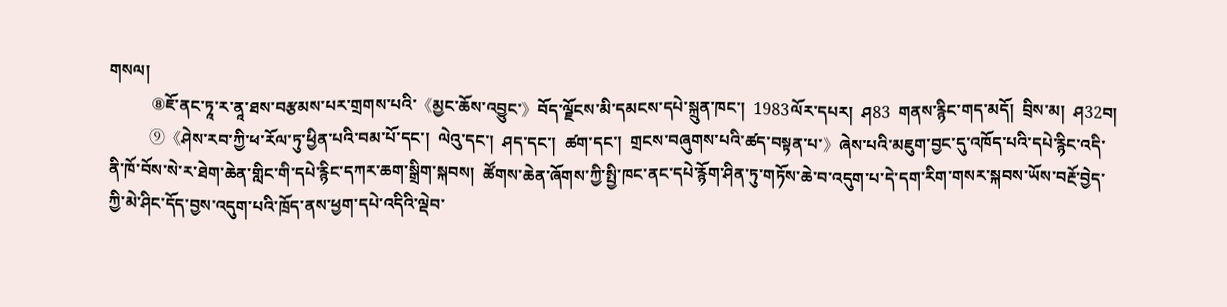གསལ།
          ⑧ཇོ་ནང་ཏཱ་ར་ནཱ་ཐས་བརྩམས་པར་གྲགས་པའི་《མྱང་ཆོས་འབྱུང་》བོད་ལྗོངས་མི་དམངས་དཔེ་སྐྲུན་ཁང་།  1983ལོར་དཔར།  ཤ83  གནས་རྙིང་གད་མདོ།  བྲིས་མ།  ཤ32བ།
          ⑨《ཤེས་རབ་ཀྱི་ཕ་རོལ་ཏུ་ཕྱིན་པའི་བམ་པོ་དང་།  ལེའུ་དང་།  ཤད་དང་།  ཚག་དང་།  གྲངས་བཞུགས་པའི་ཚད་བསྟན་པ་》ཞེས་པའི་མཇུག་བྱང་དུ་འཁོད་པའི་དཔེ་རྙིང་འདི་ནི་ཁོ་བོས་སེ་ར་ཐེག་ཆེན་གླིང་གི་དཔེ་རྙིང་དཀར་ཆག་སྒྲིག་སྐབས།  ཚོགས་ཆེན་ཞོགས་ཀྱི་སྤྱི་ཁང་ནང་དཔེ་རྙོག་ཤིན་ཏུ་གཏོས་ཆེ་བ་འདུག་པ་དེ་དག་རིག་གསར་སྐབས་ཡོས་བརྔོ་བྱེད་ཀྱི་མེ་ཤིང་དོད་བྱས་འདུག་པའི་ཁྲོད་ནས་ཕྱག་དཔེ་འདིའི་ལྡེབ་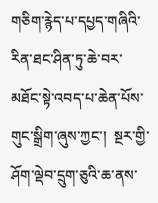གཅིག་རྙེད་པ་དཔྱད་གཞིའི་རིན་ཐང་ཤིན་ཏུ་ཆེ་བར་མཐོང་སྟེ་འབད་པ་ཆེན་པོས་གུང་སྒྲིག་ཞུས་ཀྱང་།  སྔར་གྱི་ཤོག་ལྡེབ་དྲུག་ཅུའི་ཆ་ནས་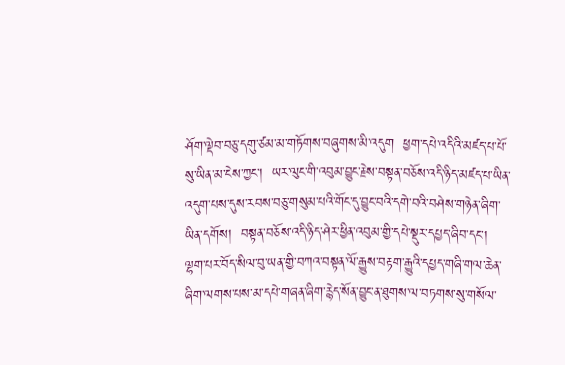ཤོག་ལྡེབ་བཅུ་དགུ་ཙམ་མ་གཏོགས་བཞུགས་མི་འདུག  ཕྱག་དཔེ་འདིའི་མཛད་པ་པོ་སུ་ཡིན་མ་ངེས་ཀྱང་།  ཡར་ལུང་གི་འབུམ་བྱུང་རྗེས་བསྟན་བཅོས་འདི་ཉིད་མཛད་པ་ཡིན་འདུག་པས་དུས་རབས་བཅུ་གསུམ་པའི་གོང་དུ་བྱུང་བའི་དགེ་བའི་བཤེས་གཉེན་ཞིག་ཡིན་དགོས།  བསྟན་བཅོས་འདི་ཉིད་ཤེར་ཕྱིན་འབུམ་གྱི་དཔེ་སྡུར་དཔྱད་ཞིབ་དང་།  ལྷག་པར་བོད་སིལ་བུ་ཡན་གྱི་བཀའ་བསྟན་ལོ་རྒྱུས་བརྟག་རྒྱུའི་དཔྱད་གཞི་གལ་ཆེན་ཞིག་ལགས་པས་མ་དཔེ་གཞན་ཞིག་རྙེད་སོན་བྱུང་ན་ཐུགས་ལ་བཏགས་སུ་གསོལ་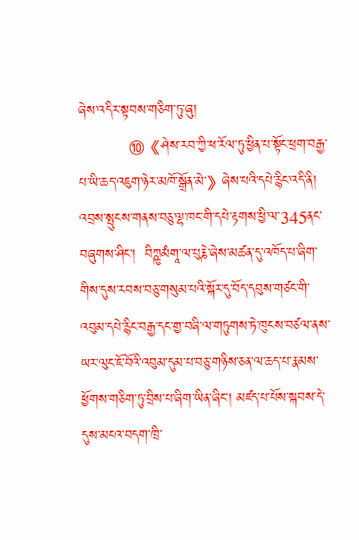ཞེས་འདིར་སྟབས་གཅིག་ཏུ་ཞུ།
          ⑩《ཤེས་རབ་ཀྱི་ཕ་རོལ་ཏུ་ཕྱིན་པ་སྟོང་ཕྲག་བརྒྱ་པ་ཡི་ཆད་འཇུག་ཉེར་མཁོ་སྒྲོན་མེ་》ཞེས་པའི་དཔེ་རྙིང་འདི་ནི།  འབྲས་སྤུངས་གནས་བཅུ་ལྷ་ཁང་གི་དཔེ་རྟགས་ཕྱི་ལ་345ནང་བཞུགས་ཤིང་།  བིཀྵུམཾགཱ་ལ་པུརྞེ་ཞེས་མཚན་དུ་འཁོད་པ་ཞིག་གིས་དུས་རབས་བཅུ་གསུམ་པའི་སྐོར་དུ་བོད་དབུས་གཙང་གི་འབུམ་དཔེ་རྙིང་བརྒྱ་དང་གྱ་བཞི་ལ་གཏུགས་ཏེ་ཁུངས་བཙལ་ནས་ཡར་ལུང་ཇོ་བོའི་འབུམ་དུམ་པ་བཅུ་གཉིས་ཅན་ལ་ཆད་པ་རྣམས་ཕྱོགས་གཅིག་ཏུ་བྲིས་པ་ཞིག་ཡིན་ཞིང་། མཛད་པ་པོས་སྐབས་དེ་དུས་མངའ་བདག་ཁྲི་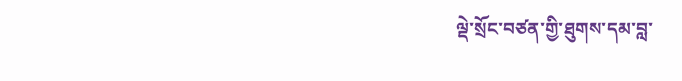ལྡེ་སྲོང་བཙན་གྱི་ཐུགས་དམ་བླ་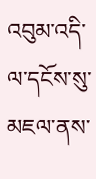འབུམ་འདི་ལ་དངོས་སུ་མཇལ་ནས་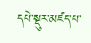དཔེ་སྡུར་མཛད་པ་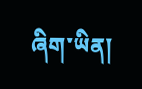ཞིག་ཡིན།